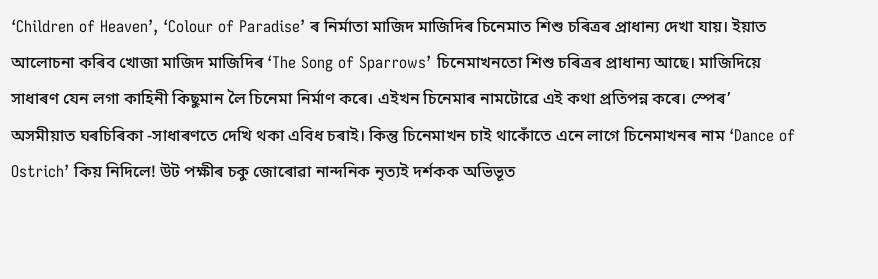‘Children of Heaven’, ‘Colour of Paradise’ ৰ নিৰ্মাতা মাজিদ মাজিদিৰ চিনেমাত শিশু চৰিত্ৰৰ প্ৰাধান্য দেখা যায়। ইয়াত আলোচনা কৰিব খোজা মাজিদ মাজিদিৰ ‘The Song of Sparrows’ চিনেমাখনতো শিশু চৰিত্ৰৰ প্ৰাধান্য আছে। মাজিদিয়ে সাধাৰণ যেন লগা কাহিনী কিছুমান লৈ চিনেমা নিৰ্মাণ কৰে। এইখন চিনেমাৰ নামটোৱে এই কথা প্ৰতিপন্ন কৰে। স্পেৰ’ অসমীয়াত ঘৰচিৰিকা -সাধাৰণতে দেখি থকা এবিধ চৰাই। কিন্তু চিনেমাখন চাই থাকোঁতে এনে লাগে চিনেমাখনৰ নাম ‘Dance of Ostrich’ কিয় নিদিলে! উট পক্ষীৰ চকু জোৰোৱা নান্দনিক নৃত্যই দৰ্শকক অভিভূত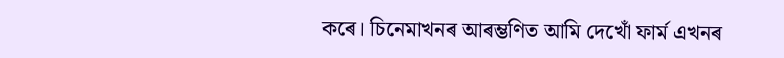কৰে। চিনেমাখনৰ আৰম্ভণিত আমি দেখোঁ ফাৰ্ম এখনৰ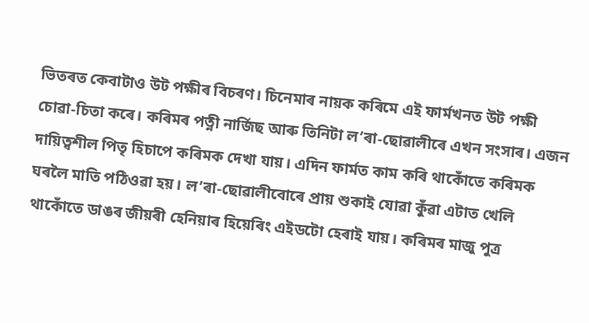ভিতৰত কেবাটাও উট পক্ষীৰ বিচৰণ। চিনেমাৰ নায়ক কৰিমে এই ফাৰ্মখনত উট পক্ষী চোৱা-চিতা কৰে। কৰিমৰ পত্নী নাৰ্জিছ আৰু তিনিটা ল’ৰা-ছোৱালীৰে এখন সংসাৰ। এজন দায়িত্বশীল পিতৃ হিচাপে কৰিমক দেখা যায়। এদিন ফাৰ্মত কাম কৰি থাকোঁতে কৰিমক ঘৰলৈ মাতি পঠিওৱা হয়। ল’ৰা-ছোৱালীবোৰে প্ৰায় শুকাই যোৱা কুঁৱা এটাত খেলি থাকোঁতে ডাঙৰ জীয়ৰী হেনিয়াৰ হিয়েৰিং এইডটো হেৰাই যায়। কৰিমৰ মাজু পুত্ৰ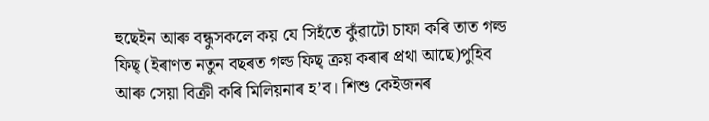হুছেইন আৰু বন্ধুসকলে কয় যে সিহঁতে কুঁৱাটো চাফা কৰি তাত গল্ড ফিছ্ (ইৰাণত নতুন বছৰত গল্ড ফিছ্ ক্ৰয় কৰাৰ প্ৰথা আছে)পুহিব আৰু সেয়া বিক্ৰী কৰি মিলিয়নাৰ হ’ব। শিশু কেইজনৰ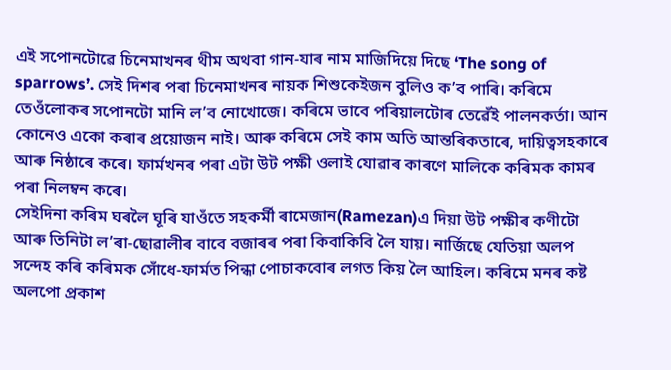এই সপোনটোৱে চিনেমাখনৰ থীম অথবা গান-যাৰ নাম মাজিদিয়ে দিছে ‘The song of sparrows’. সেই দিশৰ পৰা চিনেমাখনৰ নায়ক শিশুকেইজন বুলিও ক’ব পাৰি। কৰিমে তেওঁলোকৰ সপোনটো মানি ল’ব নোখোজে। কৰিমে ভাবে পৰিয়ালটোৰ তেৱেঁই পালনকৰ্তা। আন কোনেও একো কৰাৰ প্ৰয়োজন নাই। আৰু কৰিমে সেই কাম অতি আন্তৰিকতাৰে, দায়িত্বসহকাৰে আৰু নিষ্ঠাৰে কৰে। ফাৰ্মখনৰ পৰা এটা উট পক্ষী ওলাই যোৱাৰ কাৰণে মালিকে কৰিমক কামৰ পৰা নিলম্বন কৰে।
সেইদিনা কৰিম ঘৰলৈ ঘূৰি যাওঁতে সহকৰ্মী ৰামেজান(Ramezan)এ দিয়া উট পক্ষীৰ কণীটো আৰু তিনিটা ল’ৰা-ছোৱালীৰ বাবে বজাৰৰ পৰা কিবাকিবি লৈ যায়। নাৰ্জিছে যেতিয়া অলপ সন্দেহ কৰি কৰিমক সোঁধে-ফাৰ্মত পিন্ধা পোচাকবোৰ লগত কিয় লৈ আহিল। কৰিমে মনৰ কষ্ট অলপো প্ৰকাশ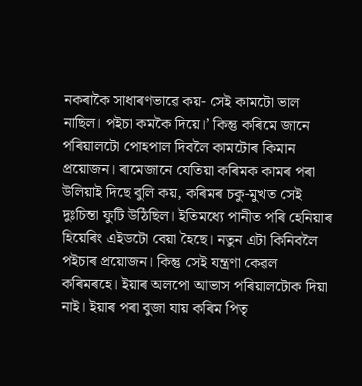নকৰাকৈ সাধাৰণভাৱে কয়- সেই কামটো ভাল নাছিল। পইচা কমকৈ দিয়ে।’ কিন্তু কৰিমে জানে পৰিয়ালটো পোহপাল দিবলৈ কামটোৰ কিমান প্ৰয়োজন। ৰামেজানে যেতিয়া কৰিমক কামৰ পৰা উলিয়াই দিছে বুলি কয়, কৰিমৰ চকু-মুখত সেই দুঃচিন্তা ফুটি উঠিছিল। ইতিমধ্যে পানীত পৰি হেনিয়াৰ হিয়েৰিং এইডটো বেয়া হৈছে। নতুন এটা কিনিবলৈ পইচাৰ প্ৰয়োজন। কিন্তু সেই যন্ত্ৰণা কেৱল কৰিমৰহে। ইয়াৰ অলপো আভাস পৰিয়ালটোক দিয়া নাই। ইয়াৰ পৰা বুজা যায় কৰিম পিতৃ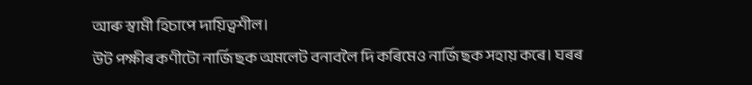আৰু স্বামী হিচাপে দায়িত্বশীল।
উট পক্ষীৰ কণীটো নাৰ্জিছক অমলেট বনাবলৈ দি কৰিমেও নাৰ্জিছক সহায় কৰে। ঘৰৰ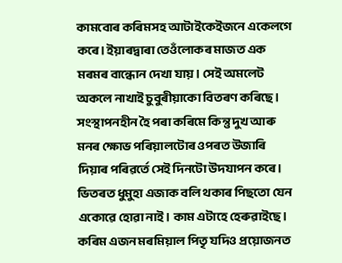কামবোৰ কৰিমসহ আটাইকেইজনে একেলগে কৰে। ইয়াৰদ্বাৰা তেওঁলোকৰ মাজত এক মৰমৰ বান্ধোন দেখা যায়। সেই অমলেট অকলে নাখাই চুবুৰীয়াকো বিতৰণ কৰিছে। সংস্থাপনহীন হৈ পৰা কৰিমে কিন্তু দুখ আৰু মনৰ ক্ষোভ পৰিয়ালটোৰ ওপৰত উজাৰি দিয়াৰ পৰিৱৰ্তে সেই দিনটো উদযাপন কৰে। ভিতৰত ধুমুহা এজাক বলি থকাৰ পিছতো যেন একোৱে হোৱা নাই। কাম এটাহে হেৰুৱাইছে। কৰিম এজন মৰমিয়াল পিতৃ যদিও প্ৰয়োজনত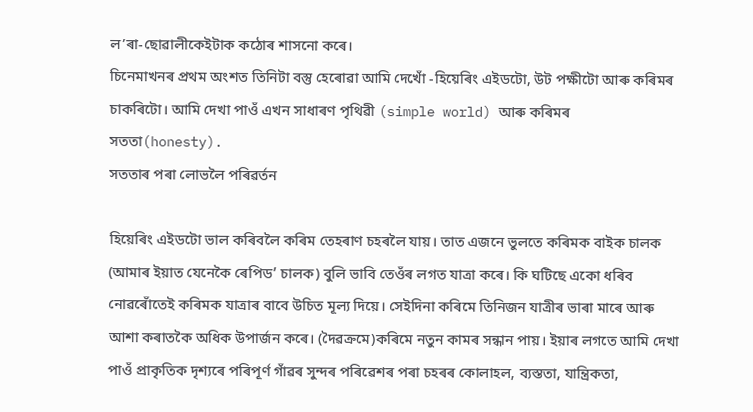ল’ৰা-ছোৱালীকেইটাক কঠোৰ শাসনো কৰে।
চিনেমাখনৰ প্ৰথম অংশত তিনিটা বস্তু হেৰোৱা আমি দেখোঁ -হিয়েৰিং এইডটো, উট পক্ষীটো আৰু কৰিমৰ চাকৰিটো। আমি দেখা পাওঁ এখন সাধাৰণ পৃথিৱী (simple world) আৰু কৰিমৰ সততা(honesty).
সততাৰ পৰা লোভলৈ পৰিৱৰ্তন

হিয়েৰিং এইডটো ভাল কৰিবলৈ কৰিম তেহৰাণ চহৰলৈ যায়। তাত এজনে ভুলতে কৰিমক বাইক চালক (আমাৰ ইয়াত যেনেকৈ ৰেপিডʼ চালক) বুলি ভাবি তেওঁৰ লগত যাত্ৰা কৰে। কি ঘটিছে একো ধৰিব নোৱৰোঁতেই কৰিমক যাত্ৰাৰ বাবে উচিত মূল্য দিয়ে। সেইদিনা কৰিমে তিনিজন যাত্ৰীৰ ভাৰা মাৰে আৰু আশা কৰাতকৈ অধিক উপাৰ্জন কৰে। (দৈৱক্ৰমে)কৰিমে নতুন কামৰ সন্ধান পায়। ইয়াৰ লগতে আমি দেখা পাওঁ প্ৰাকৃতিক দৃশ্যৰে পৰিপূৰ্ণ গাঁৱৰ সুন্দৰ পৰিৱেশৰ পৰা চহৰৰ কোলাহল, ব্যস্ততা, যান্ত্ৰিকতা,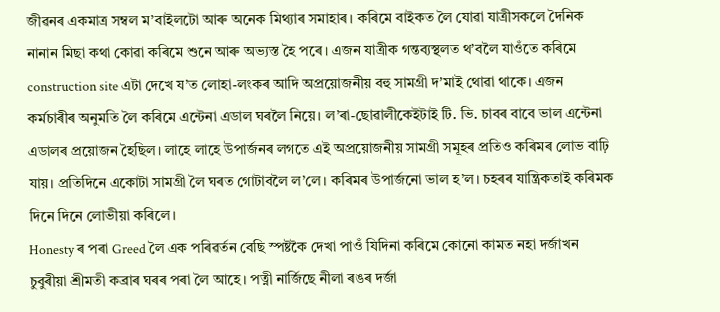জীৱনৰ একমাত্ৰ সম্বল ম’বাইলটো আৰু অনেক মিথ্যাৰ সমাহাৰ। কৰিমে বাইকত লৈ যোৱা যাত্ৰীসকলে দৈনিক নানান মিছা কথা কোৱা কৰিমে শুনে আৰু অভ্যস্ত হৈ পৰে। এজন যাত্ৰীক গন্তব্যস্থলত থʼবলৈ যাওঁতে কৰিমে construction site এটা দেখে য’ত লোহা-লংকৰ আদি অপ্ৰয়োজনীয় বহু সামগ্ৰী দʼমাই থোৱা থাকে। এজন কৰ্মচাৰীৰ অনুমতি লৈ কৰিমে এন্টেনা এডাল ঘৰলৈ নিয়ে। ল’ৰা-ছোৱালীকেইটাই টি. ভি. চাবৰ বাবে ভাল এন্টেনা এডালৰ প্ৰয়োজন হৈছিল। লাহে লাহে উপাৰ্জনৰ লগতে এই অপ্ৰয়োজনীয় সামগ্ৰী সমূহৰ প্ৰতিও কৰিমৰ লোভ বাঢ়ি যায়। প্ৰতিদিনে একোটা সামগ্ৰী লৈ ঘৰত গোটাবলৈ ল’লে। কৰিমৰ উপাৰ্জনো ভাল হ’ল। চহৰৰ যান্ত্ৰিকতাই কৰিমক দিনে দিনে লোভীয়া কৰিলে।
Honesty ৰ পৰা Greed লৈ এক পৰিৱৰ্তন বেছি স্পষ্টকৈ দেখা পাওঁ যিদিনা কৰিমে কোনো কামত নহা দৰ্জাখন চুবুৰীয়া শ্ৰীমতী কব্ৰাৰ ঘৰৰ পৰা লৈ আহে। পত্নী নাৰ্জিছে নীলা ৰঙৰ দৰ্জা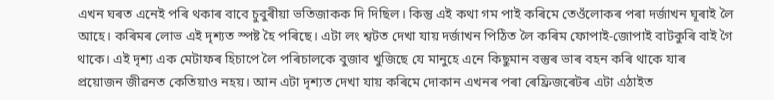এখন ঘৰত এনেই পৰি থকাৰ বাবে চুবুৰীয়া ভতিজাকক দি দিছিল। কিন্তু এই কথা গম পাই কৰিমে তেওঁলোকৰ পৰা দৰ্জাখন ঘূৰাই লৈ আহে। কৰিমৰ লোভ এই দৃশ্যত স্পষ্ট হৈ পৰিছে। এটা লং শ্বটত দেখা যায় দৰ্জাখন পিঠিত লৈ কৰিম ফোপাই-জোপাই বাটকুৰি বাই গৈ থাকে। এই দৃশ্য এক মেটাফৰ হিচাপে লৈ পৰিচালকে বুজাব খুজিছে যে মানুহে এনে কিছুমান বস্তুৰ ভাৰ বহন কৰি থাকে যাৰ প্ৰয়োজন জীৱনত কেতিয়াও নহয়। আন এটা দৃশ্যত দেখা যায় কৰিমে দোকান এখনৰ পৰা ৰেফ্ৰিজৰেটৰ এটা এঠাইত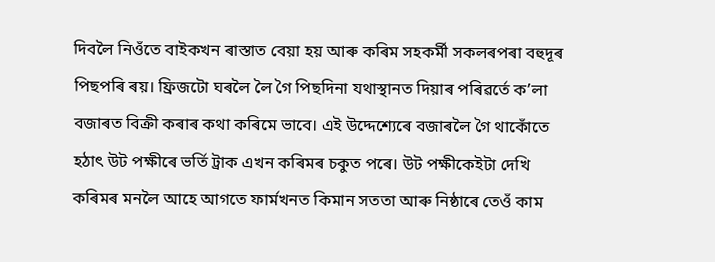দিবলৈ নিওঁতে বাইকখন ৰাস্তাত বেয়া হয় আৰু কৰিম সহকৰ্মী সকলৰপৰা বহুদূৰ পিছপৰি ৰয়। ফ্ৰিজটো ঘৰলৈ লৈ গৈ পিছদিনা যথাস্থানত দিয়াৰ পৰিৱৰ্তে কʼলা বজাৰত বিক্ৰী কৰাৰ কথা কৰিমে ভাবে। এই উদ্দেশ্যেৰে বজাৰলৈ গৈ থাকোঁতে হঠাৎ উট পক্ষীৰে ভৰ্তি ট্ৰাক এখন কৰিমৰ চকুত পৰে। উট পক্ষীকেইটা দেখি কৰিমৰ মনলৈ আহে আগতে ফাৰ্মখনত কিমান সততা আৰু নিষ্ঠাৰে তেওঁ কাম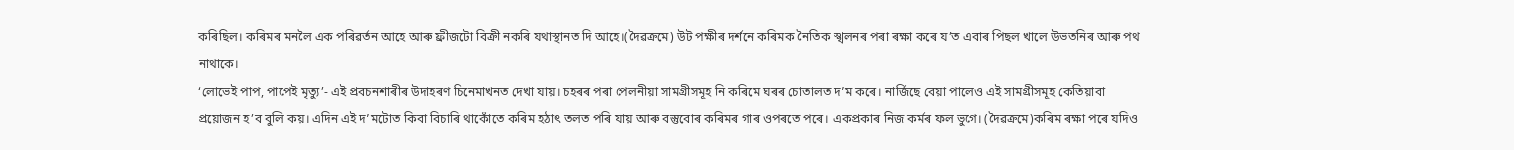কৰিছিল। কৰিমৰ মনলৈ এক পৰিৱৰ্তন আহে আৰু ফ্ৰীজটো বিক্ৰী নকৰি যথাস্থানত দি আহে।(দৈৱক্ৰমে) উট পক্ষীৰ দৰ্শনে কৰিমক নৈতিক স্খলনৰ পৰা ৰক্ষা কৰে য’ত এবাৰ পিছল খালে উভতনিৰ আৰু পথ নাথাকে।
‘লোভেই পাপ, পাপেই মৃত্যু’- এই প্ৰবচনশাৰীৰ উদাহৰণ চিনেমাখনত দেখা যায়। চহৰৰ পৰা পেলনীয়া সামগ্ৰীসমূহ নি কৰিমে ঘৰৰ চোতালত দʼম কৰে। নাৰ্জিছে বেয়া পালেও এই সামগ্ৰীসমূহ কেতিয়াবা প্ৰয়োজন হ’ব বুলি কয়। এদিন এই দʼমটোত কিবা বিচাৰি থাকোঁতে কৰিম হঠাৎ তলত পৰি যায় আৰু বস্তুবোৰ কৰিমৰ গাৰ ওপৰতে পৰে। একপ্ৰকাৰ নিজ কৰ্মৰ ফল ভুগে। (দৈৱক্ৰমে)কৰিম ৰক্ষা পৰে যদিও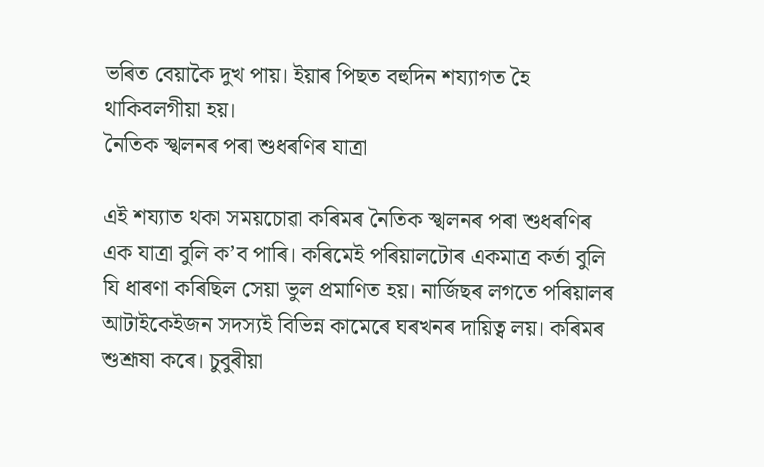ভৰিত বেয়াকৈ দুখ পায়। ইয়াৰ পিছত বহুদিন শয্যাগত হৈ থাকিবলগীয়া হয়।
নৈতিক স্খলনৰ পৰা শুধৰণিৰ যাত্ৰা

এই শয্যাত থকা সময়চোৱা কৰিমৰ নৈতিক স্খলনৰ পৰা শুধৰণিৰ এক যাত্ৰা বুলি ক’ব পাৰি। কৰিমেই পৰিয়ালটোৰ একমাত্ৰ কৰ্তা বুলি যি ধাৰণা কৰিছিল সেয়া ভুল প্ৰমাণিত হয়। নাৰ্জিছৰ লগতে পৰিয়ালৰ আটাইকেইজন সদস্যই বিভিন্ন কামেৰে ঘৰখনৰ দায়িত্ব লয়। কৰিমৰ শুশ্ৰূষা কৰে। চুবুৰীয়া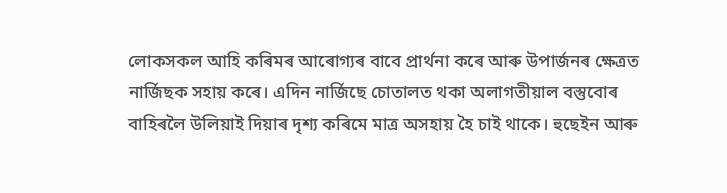লোকসকল আহি কৰিমৰ আৰোগ্যৰ বাবে প্ৰাৰ্থনা কৰে আৰু উপাৰ্জনৰ ক্ষেত্ৰত নাৰ্জিছক সহায় কৰে। এদিন নাৰ্জিছে চোতালত থকা অলাগতীয়াল বস্তুবোৰ বাহিৰলৈ উলিয়াই দিয়াৰ দৃশ্য কৰিমে মাত্ৰ অসহায় হৈ চাই থাকে। হুছেইন আৰু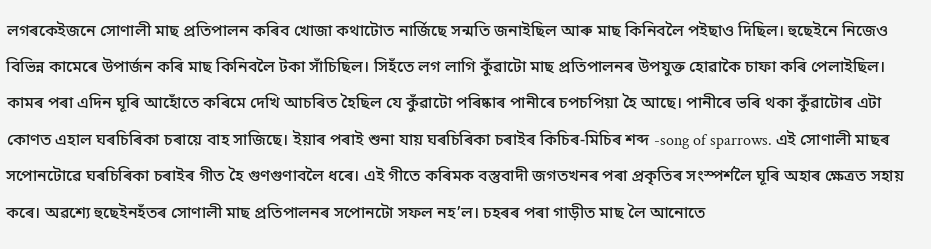লগৰকেইজনে সোণালী মাছ প্ৰতিপালন কৰিব খোজা কথাটোত নাৰ্জিছে সন্মতি জনাইছিল আৰু মাছ কিনিবলৈ পইছাও দিছিল। হুছেইনে নিজেও বিভিন্ন কামেৰে উপাৰ্জন কৰি মাছ কিনিবলৈ টকা সাঁচিছিল। সিহঁতে লগ লাগি কুঁৱাটো মাছ প্ৰতিপালনৰ উপযুক্ত হোৱাকৈ চাফা কৰি পেলাইছিল। কামৰ পৰা এদিন ঘূৰি আহোঁতে কৰিমে দেখি আচৰিত হৈছিল যে কুঁৱাটো পৰিষ্কাৰ পানীৰে চপচপিয়া হৈ আছে। পানীৰে ভৰি থকা কুঁৱাটোৰ এটা কোণত এহাল ঘৰচিৰিকা চৰায়ে বাহ সাজিছে। ইয়াৰ পৰাই শুনা যায় ঘৰচিৰিকা চৰাইৰ কিচিৰ-মিচিৰ শব্দ -song of sparrows. এই সোণালী মাছৰ সপোনটোৱে ঘৰচিৰিকা চৰাইৰ গীত হৈ গুণগুণাবলৈ ধৰে। এই গীতে কৰিমক বস্তুবাদী জগতখনৰ পৰা প্ৰকৃতিৰ সংস্পৰ্শলৈ ঘূৰি অহাৰ ক্ষেত্ৰত সহায় কৰে। অৱশ্যে হুছেইনহঁতৰ সোণালী মাছ প্ৰতিপালনৰ সপোনটো সফল নহ’ল। চহৰৰ পৰা গাড়ীত মাছ লৈ আনোতে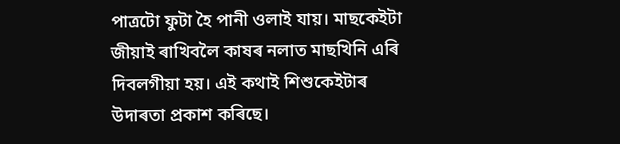পাত্ৰটো ফুটা হৈ পানী ওলাই যায়। মাছকেইটা জীয়াই ৰাখিবলৈ কাষৰ নলাত মাছখিনি এৰি দিবলগীয়া হয়। এই কথাই শিশুকেইটাৰ উদাৰতা প্ৰকাশ কৰিছে।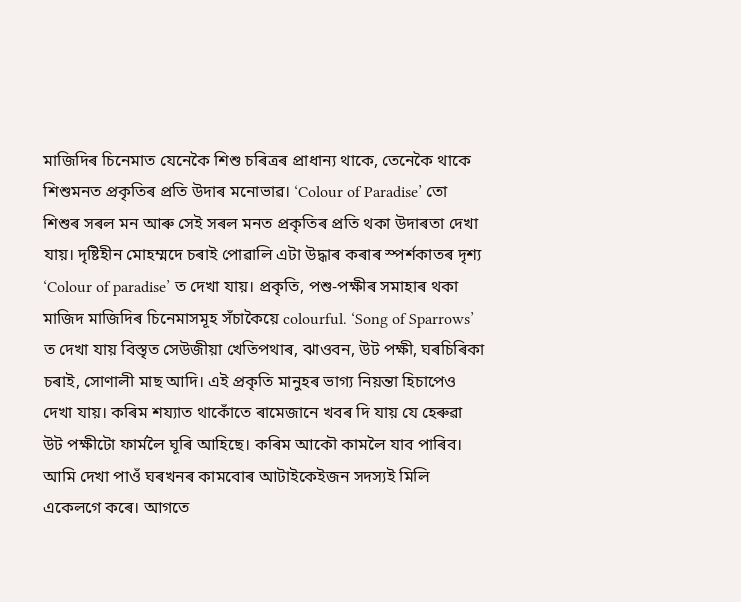মাজিদিৰ চিনেমাত যেনেকৈ শিশু চৰিত্ৰৰ প্ৰাধান্য থাকে, তেনেকৈ থাকে শিশুমনত প্ৰকৃতিৰ প্ৰতি উদাৰ মনোভাৱ। ‘Colour of Paradise’ তো শিশুৰ সৰল মন আৰু সেই সৰল মনত প্ৰকৃতিৰ প্ৰতি থকা উদাৰতা দেখা যায়। দৃষ্টিহীন মোহম্মদে চৰাই পোৱালি এটা উদ্ধাৰ কৰাৰ স্পৰ্শকাতৰ দৃশ্য ‘Colour of paradise’ ত দেখা যায়। প্ৰকৃতি, পশু-পক্ষীৰ সমাহাৰ থকা মাজিদ মাজিদিৰ চিনেমাসমূহ সঁচাকৈয়ে colourful. ‘Song of Sparrows’ ত দেখা যায় বিস্তৃত সেউজীয়া খেতিপথাৰ, ঝাওবন, উট পক্ষী, ঘৰচিৰিকা চৰাই, সোণালী মাছ আদি। এই প্ৰকৃতি মানুহৰ ভাগ্য নিয়ন্তা হিচাপেও দেখা যায়। কৰিম শয্যাত থাকোঁতে ৰামেজানে খবৰ দি যায় যে হেৰুৱা উট পক্ষীটো ফাৰ্মলৈ ঘূৰি আহিছে। কৰিম আকৌ কামলৈ যাব পাৰিব।
আমি দেখা পাওঁ ঘৰখনৰ কামবোৰ আটাইকেইজন সদস্যই মিলি একেলগে কৰে। আগতে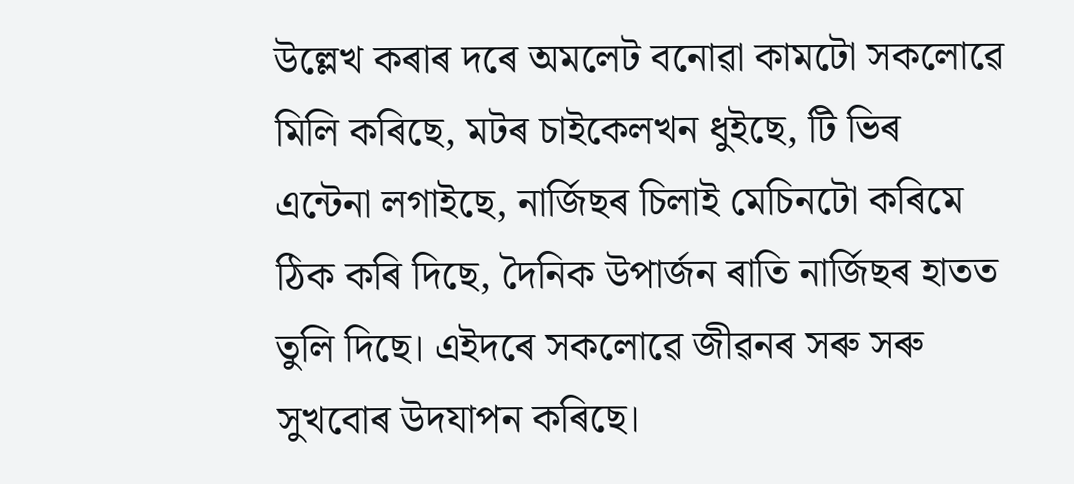উল্লেখ কৰাৰ দৰে অমলেট বনোৱা কামটো সকলোৱে মিলি কৰিছে, মটৰ চাইকেলখন ধুইছে, টি ভিৰ এন্টেনা লগাইছে, নাৰ্জিছৰ চিলাই মেচিনটো কৰিমে ঠিক কৰি দিছে, দৈনিক উপাৰ্জন ৰাতি নাৰ্জিছৰ হাতত তুলি দিছে। এইদৰে সকলোৱে জীৱনৰ সৰু সৰু সুখবোৰ উদযাপন কৰিছে।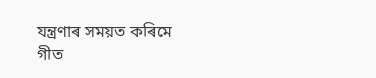যন্ত্ৰণাৰ সময়ত কৰিমে গীত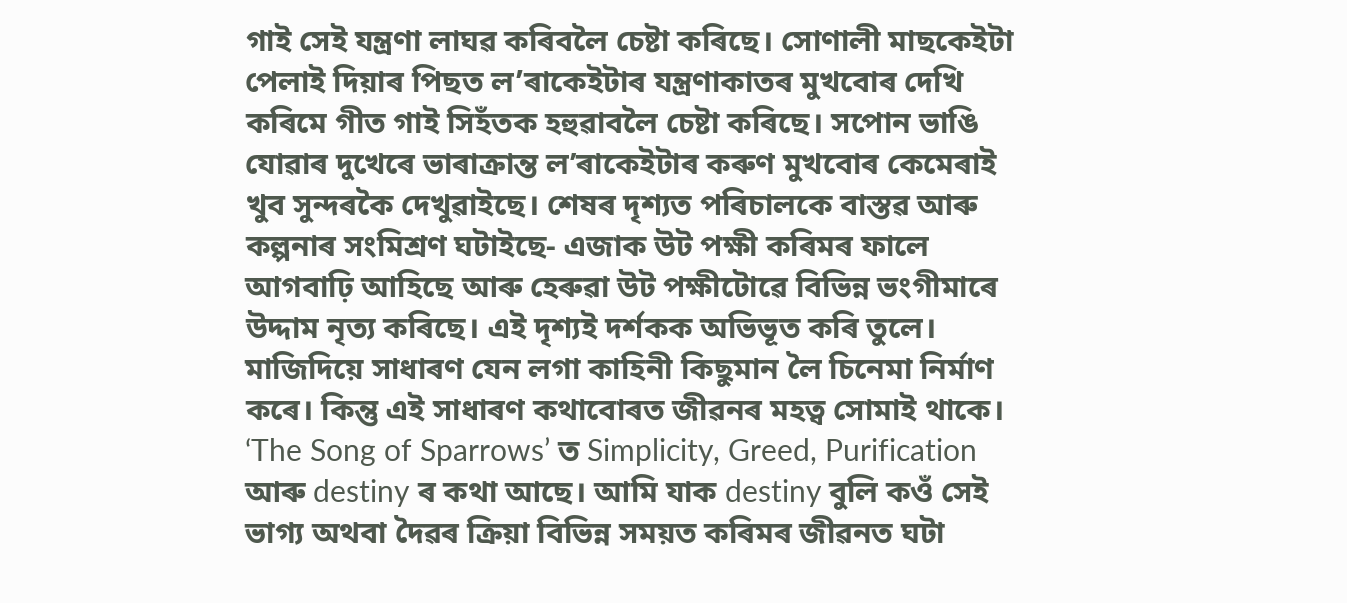গাই সেই যন্ত্ৰণা লাঘৱ কৰিবলৈ চেষ্টা কৰিছে। সোণালী মাছকেইটা পেলাই দিয়াৰ পিছত লʼৰাকেইটাৰ যন্ত্ৰণাকাতৰ মুখবোৰ দেখি কৰিমে গীত গাই সিহঁতক হহুৱাবলৈ চেষ্টা কৰিছে। সপোন ভাঙি যোৱাৰ দুখেৰে ভাৰাক্ৰান্ত ল’ৰাকেইটাৰ কৰুণ মুখবোৰ কেমেৰাই খুব সুন্দৰকৈ দেখুৱাইছে। শেষৰ দৃশ্যত পৰিচালকে বাস্তৱ আৰু কল্পনাৰ সংমিশ্ৰণ ঘটাইছে- এজাক উট পক্ষী কৰিমৰ ফালে আগবাঢ়ি আহিছে আৰু হেৰুৱা উট পক্ষীটোৱে বিভিন্ন ভংগীমাৰে উদ্দাম নৃত্য কৰিছে। এই দৃশ্যই দৰ্শকক অভিভূত কৰি তুলে।
মাজিদিয়ে সাধাৰণ যেন লগা কাহিনী কিছুমান লৈ চিনেমা নিৰ্মাণ কৰে। কিন্তু এই সাধাৰণ কথাবোৰত জীৱনৰ মহত্ব সোমাই থাকে। ‘The Song of Sparrows’ ত Simplicity, Greed, Purification আৰু destiny ৰ কথা আছে। আমি যাক destiny বুলি কওঁ সেই ভাগ্য অথবা দৈৱৰ ক্ৰিয়া বিভিন্ন সময়ত কৰিমৰ জীৱনত ঘটা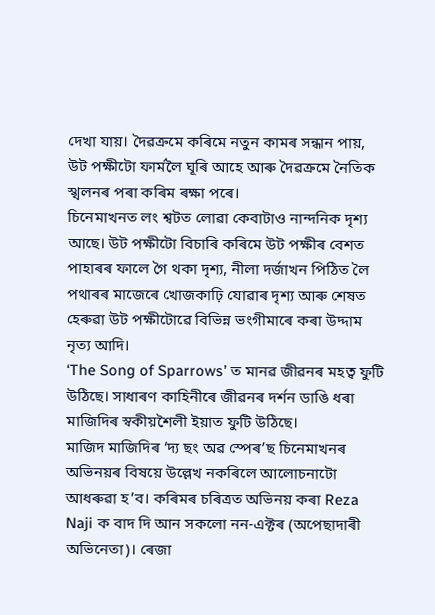দেখা যায়। দৈৱক্ৰমে কৰিমে নতুন কামৰ সন্ধান পায়, উট পক্ষীটো ফাৰ্মলৈ ঘূৰি আহে আৰু দৈৱক্ৰমে নৈতিক স্খলনৰ পৰা কৰিম ৰক্ষা পৰে।
চিনেমাখনত লং শ্বটত লোৱা কেবাটাও নান্দনিক দৃশ্য আছে। উট পক্ষীটো বিচাৰি কৰিমে উট পক্ষীৰ বেশত পাহাৰৰ ফালে গৈ থকা দৃশ্য, নীলা দৰ্জাখন পিঠিত লৈ পথাৰৰ মাজেৰে খোজকাঢ়ি যোৱাৰ দৃশ্য আৰু শেষত হেৰুৱা উট পক্ষীটোৱে বিভিন্ন ভংগীমাৰে কৰা উদ্দাম নৃত্য আদি।
‘The Song of Sparrows’ ত মানৱ জীৱনৰ মহত্ব ফুটি উঠিছে। সাধাৰণ কাহিনীৰে জীৱনৰ দৰ্শন ডাঙি ধৰা মাজিদিৰ স্বকীয়শৈলী ইয়াত ফুটি উঠিছে।
মাজিদ মাজিদিৰ ‘দ্য ছং অৱ স্পেৰʼছ চিনেমাখনৰ অভিনয়ৰ বিষয়ে উল্লেখ নকৰিলে আলোচনাটো আধৰুৱা হ’ব। কৰিমৰ চৰিত্ৰত অভিনয় কৰা Reza Naji ক বাদ দি আন সকলো নন-এক্টৰ (অপেছাদাৰী অভিনেতা)। ৰেজা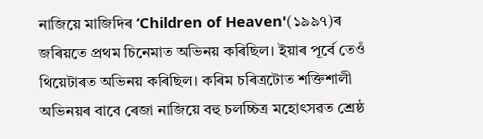নাজিয়ে মাজিদিৰ ‘Children of Heaven'(১৯৯৭)ৰ জৰিয়তে প্ৰথম চিনেমাত অভিনয় কৰিছিল। ইয়াৰ পূৰ্বে তেওঁ থিয়েটাৰত অভিনয় কৰিছিল। কৰিম চৰিত্ৰটোত শক্তিশালী অভিনয়ৰ বাবে ৰেজা নাজিয়ে বহু চলচ্চিত্ৰ মহোৎসৱত শ্ৰেষ্ঠ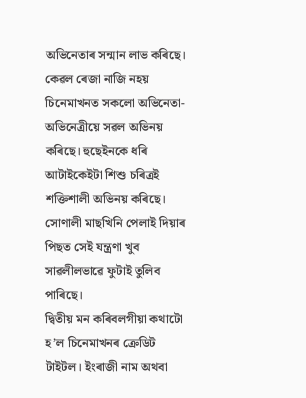অভিনেতাৰ সন্মান লাভ কৰিছে। কেৱল ৰেজা নাজি নহয় চিনেমাখনত সকলো অভিনেতা-অভিনেত্ৰীয়ে সৱল অভিনয় কৰিছে। হুছেইনকে ধৰি আটাইকেইটা শিশু চৰিত্ৰই শক্তিশালী অভিনয় কৰিছে। সোণালী মাছখিনি পেলাই দিয়াৰ পিছত সেই যন্ত্ৰণা খুব সাৱলীলভাৱে ফুটাই তুলিব পাৰিছে।
দ্বিতীয় মন কৰিবলগীয়া কথাটো হ’ল চিনেমাখনৰ ক্ৰেডিট টাইটল। ইংৰাজী নাম অথবা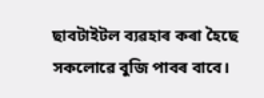ছাবটাইটল ব্যৱহাৰ কৰা হৈছে সকলোৱে বুজি পাবৰ বাবে।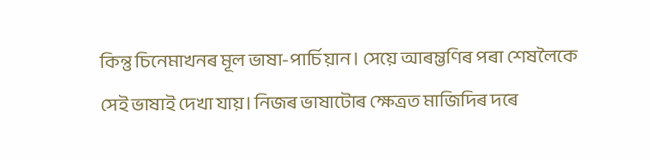কিন্তু চিনেমাখনৰ মূল ভাষা-পাৰ্চিয়ান। সেয়ে আৰম্ভণিৰ পৰা শেষলৈকে সেই ভাষাই দেখা যায়। নিজৰ ভাষাটোৰ ক্ষেত্ৰত মাজিদিৰ দৰে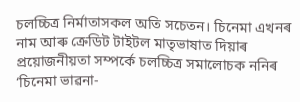চলচ্চিত্ৰ নিৰ্মাতাসকল অতি সচেতন। চিনেমা এখনৰ নাম আৰু ক্ৰেডিট টাইটল মাতৃভাষাত দিয়াৰ প্ৰয়োজনীয়তা সম্পৰ্কে চলচ্চিত্ৰ সমালোচক ননিৰ ‘চিনেমা ভাৱনা-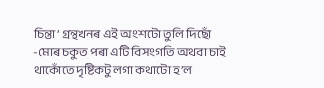চিন্তা’ গ্ৰন্থখনৰ এই অংশটো তুলি দিছোঁ -মোৰ চকুত পৰা এটি বিসংগতি অথবা চাই থাকোঁতে দৃষ্টিকটু লগা কথাটো হ’ল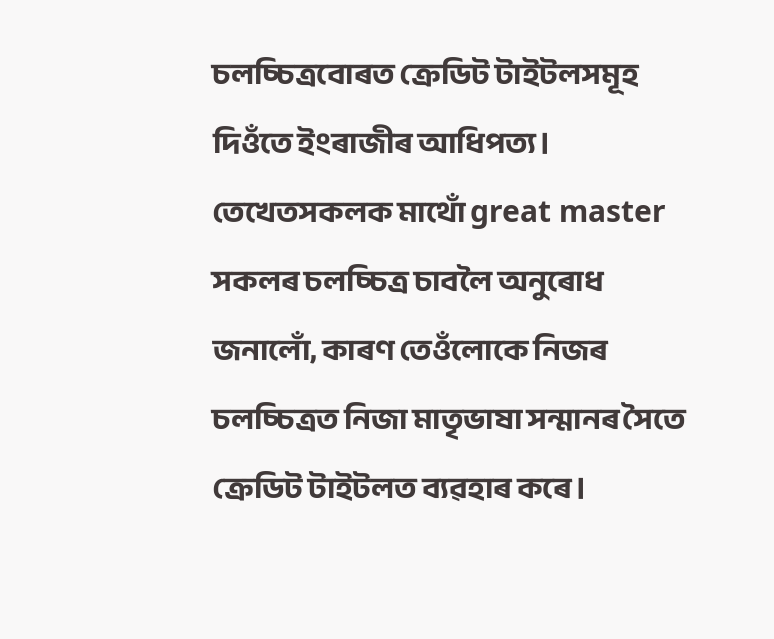চলচ্চিত্ৰবোৰত ক্ৰেডিট টাইটলসমূহ দিওঁতে ইংৰাজীৰ আধিপত্য। তেখেতসকলক মাথোঁ great master সকলৰ চলচ্চিত্ৰ চাবলৈ অনুৰোধ জনালোঁ, কাৰণ তেওঁলোকে নিজৰ চলচ্চিত্ৰত নিজা মাতৃভাষা সন্মানৰ সৈতে ক্ৰেডিট টাইটলত ব্যৱহাৰ কৰে।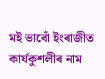মই ভাবোঁ ইংৰাজীত কাৰ্যকুশলীৰ নাম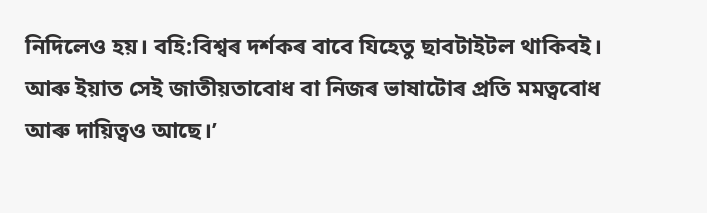নিদিলেও হয়। বহি:বিশ্বৰ দৰ্শকৰ বাবে যিহেতু ছাবটাইটল থাকিবই। আৰু ইয়াত সেই জাতীয়তাবোধ বা নিজৰ ভাষাটোৰ প্ৰতি মমত্ববোধ আৰু দায়িত্বও আছে।’